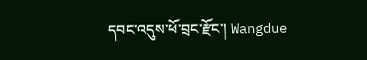དབང་འདུས་ཕོ་བྲང་རྫོང་། Wangdue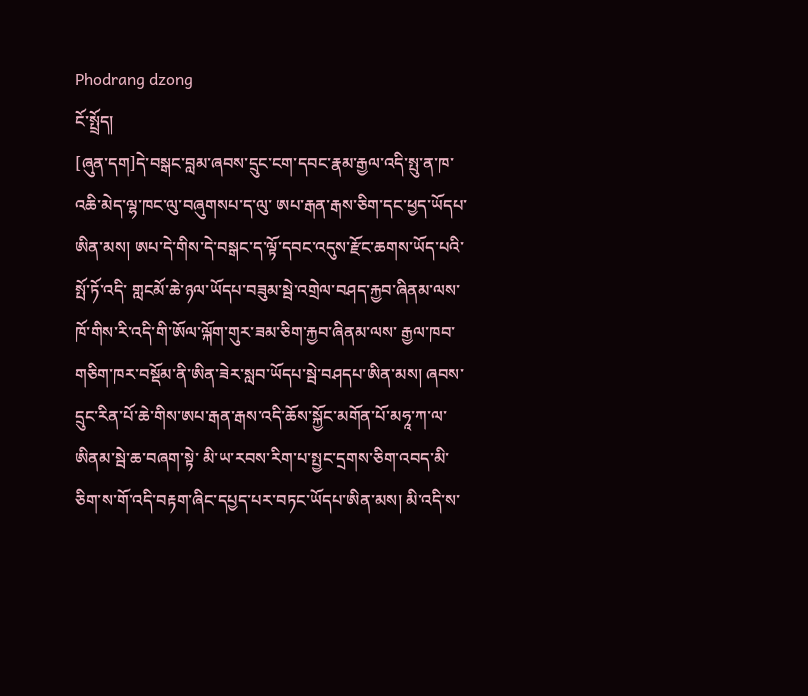Phodrang dzong
ངོ་སྤྲོད།
[ཞུན་དག]དེ་བསྒང་བླམ་ཞབས་དྲུང་ངག་དབང་རྣམ་རྒྱལ་འདི་སྤུ་ན་ཁ་འཆི་མེད་ལྷ་ཁང་ལུ་བཞུགསཔ་ད་ལུ་ ཨཔ་རྒན་རྒས་ཅིག་དང་ཕྱད་ཡོདཔ་ཨིན་མས། ཨཔ་དེ་གིས་དེ་བསྒང་ད་ལྟོ་དབང་འདུས་རྫོང་ཆགས་ཡོད་པའི་སྤོ་ཏོ་འདི་ གླངམོ་ཆེ་ཉལ་ཡོདཔ་བཟུམ་སྦེ་འགྲེལ་བཤད་རྐྱབ་ཞིནམ་ལས་ ཁོ་གིས་རི་འདི་གི་ཨོལ་ལྐོག་གུར་ཟམ་ཅིག་རྐྱབ་ཞིནམ་ལས་ རྒྱལ་ཁབ་གཅིག་ཁར་བསྡོམ་ནི་ཨིན་ཟེར་སླབ་ཡོདཔ་སྦེ་བཤདཔ་ཨིན་མས། ཞབས་དྲུང་རིན་པོ་ཆེ་གིས་ཨཔ་རྒན་རྒས་འདི་ཆོས་སྐྱོང་མགོན་པོ་མཧཱ་ཀ་ལ་ཨིནམ་སྦེ་ཆ་བཞག་སྟེ་ མི་ཡ་རབས་རིག་པ་སྤྱང་དྲགས་ཅིག་འབད་མི་ཅིག་ས་གོ་འདི་བརྟག་ཞིང་དཔྱད་པར་བཏང་ཡོདཔ་ཨིན་མས། མི་འདི་ས་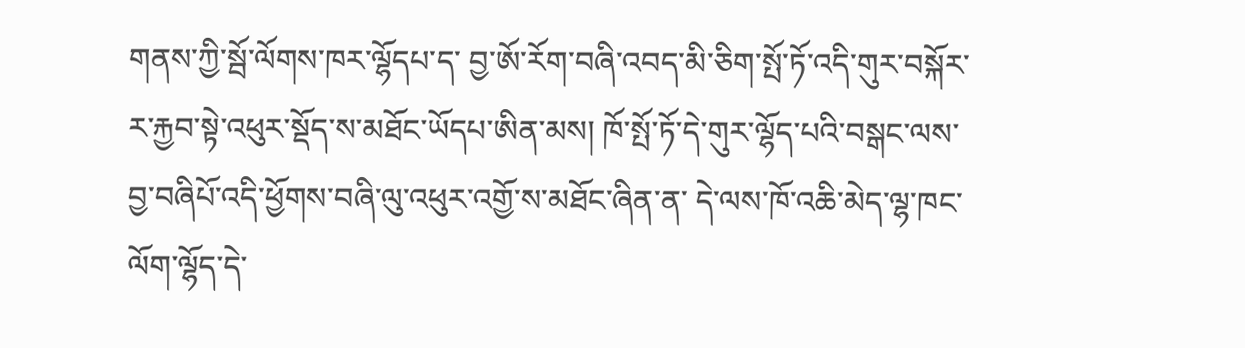གནས་ཀྱི་སྦོ་ལོགས་ཁར་ལྷོདཔ་ད་ བྱ་ཨོ་རོག་བཞི་འབད་མི་ཅིག་སྤོ་ཏོ་འདི་གུར་བསྐོར་ར་རྐྱབ་སྟེ་འཕུར་སྡོད་ས་མཐོང་ཡོདཔ་ཨིན་མས། ཁོ་སྤོ་ཏོ་དེ་གུར་ལྷོད་པའི་བསྒང་ལས་བྱ་བཞིཔོ་འདི་ཕྱོགས་བཞི་ལུ་འཕུར་འགྱོ་ས་མཐོང་ཞིན་ན་ དེ་ལས་ཁོ་འཆི་མེད་ལྷ་ཁང་ལོག་ལྷོད་དེ་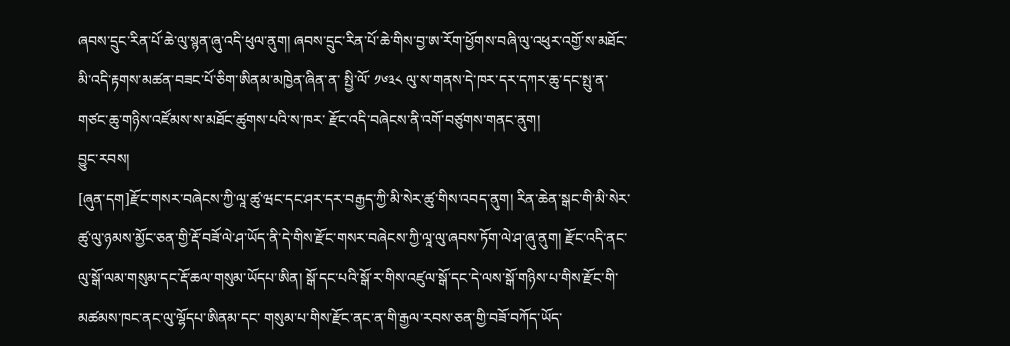ཞབས་དྲུང་རིན་པོ་ཆེ་ལུ་སྙན་ཞུ་འདི་ཕུལ་ནུག། ཞབས་དྲུང་རིན་པོ་ཆེ་གིས་བྱ་ཨ་རོག་ཕྱོགས་བཞི་ལུ་འཕུར་འགྱོ་ས་མཐོང་མི་འདི་རྟགས་མཚན་བཟང་པོ་ཅིག་ཨིནམ་མཁྱེན་ཞིན་ན་ སྤྱི་ལོ་ ༡༦༣༨ ལུ་ས་གནས་དེ་ཁར་དར་དཀར་ཆུ་དང་སྤུ་ན་གཙང་ཆུ་གཉིས་འཛོམས་ས་མཐོང་ཚུགས་པའི་ས་ཁར་ རྫོང་འདི་བཞེངས་ནི་འགོ་བཙུགས་གནང་ནུག།
བྱུང་རབས།
[ཞུན་དག]རྫོང་གསར་བཞེངས་ཀྱི་ལཱ་ཚུ་ཝང་དང་ཤར་དར་བརྒྱད་ཀྱི་མི་སེར་ཚུ་གིས་འབད་ནུག། རིན་ཆེན་སྒང་གི་མི་སེར་ཚུ་ལུ་ཉམས་མྱོང་ཅན་གྱི་རྡོ་བཟོ་ལེ་ཤ་ཡོད་ནི་དེ་གིས་རྫོང་གསར་བཞེངས་ཀྱི་ལཱ་ལུ་ཞབས་ཏོག་ལེ་ཤ་ཞུ་ནུག། རྫོང་འདི་ནང་ལུ་སྒོ་ལམ་གསུམ་དང་རྡོ་ཆལ་གསུམ་ཡོདཔ་ཨིན། སྒོ་དང་པའི་སྒོ་ར་གིས་འཛུལ་སྒོ་དང་དེ་ལས་སྒོ་གཉིས་པ་གིས་རྫོང་གི་མཚམས་ཁང་ནང་ལུ་ལྷོདཔ་ཨིནམ་དང་ གསུམ་པ་གིས་རྫོང་ནང་ན་གི་རྒྱལ་རབས་ཅན་གྱི་བཟོ་བཀོད་ཡོད་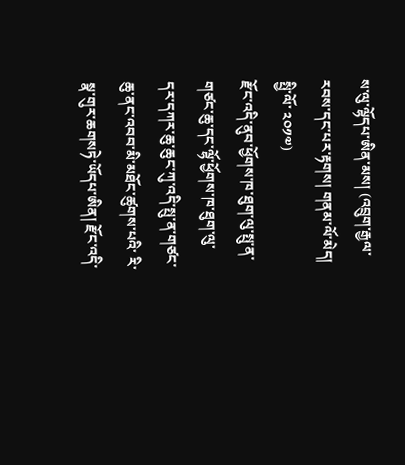ས་ལུ་ལྷོདཔ་ཨིན་མས། (འབྲུག་རྒྱལ་རབས་དང་པར་རྟགས། གནམ་ལོ་མེད། སྤྱི་ལོ་ ༢༠༡༧)
རྫོང་འདི་ནུབ་ཕྱོགས་ཁ་ཐུག་ལུ་སྤུ་ན་གཙང་ཆུ་དང་ལྷོ་ཕྱོགས་ཁ་ཐུག་ལུ་ དར་དཀར་ཆུ་ཆུང་ཀུ་འདི་སྤུ་ན་གཙང་ཆུ་ནང་འབབ་མི་མཐོང་ཚུགས་པའི་ རི་སྣ་གུར་ཆགསཏེ་ཡོདཔ་ཨིན། རྫོང་འདི་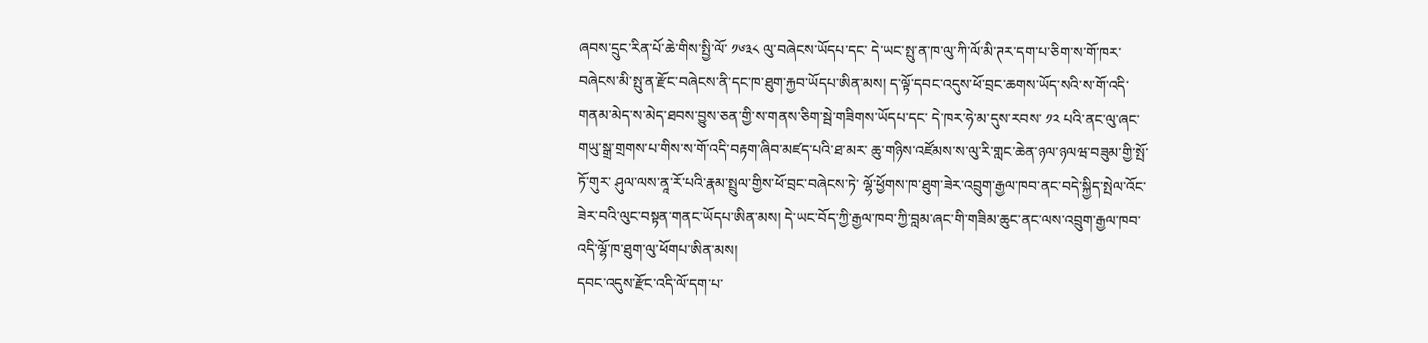ཞབས་དྲུང་རིན་པོ་ཆེ་གིས་སྤྱི་ལོ་ ༡༦༣༨ ལུ་བཞེངས་ཡོདཔ་དང་ དེ་ཡང་སྤུ་ན་ཁ་ལུ་ཀི་ལོ་མི་ཊར་དག་པ་ཅིག་ས་གོ་ཁར་བཞེངས་མི་སྤུ་ན་རྫོང་བཞེངས་ནི་དང་ཁ་ཐུག་རྐྱབ་ཡོདཔ་ཨིན་མས། ད་ལྟོ་དབང་འདུས་ཕོ་བྲང་ཆགས་ཡོད་སའི་ས་གོ་འདི་གནམ་མེད་ས་མེད་ཐབས་བྱུས་ཅན་གྱི་ས་གནས་ཅིག་སྦེ་གཟིགས་ཡོདཔ་དང་ དེ་ཁར་ཧེ་མ་དུས་རབས་ ༡༢ པའི་ནང་ལུ་ཞང་གཡུ་སྒྲ་གྲགས་པ་གིས་ས་གོ་འདི་བརྟག་ཞིབ་མཛད་པའི་ཐ་མར་ ཆུ་གཉིས་འཛོམས་ས་ལུ་རི་གླང་ཆེན་ཉལ་ཉལཝ་བཟུམ་གྱི་སྤོ་ཏོ་གུར་ ཤུལ་ལས་ནཱ་རོ་པའི་རྣམ་སྤྲུལ་གྱིས་ཕོ་བྲང་བཞེངས་ཏེ་ ལྷོ་ཕྱོགས་ཁ་ཐུག་ཟེར་འབྲུག་རྒྱལ་ཁབ་ནང་བདེ་སྐྱིད་སྤེལ་འོང་ཟེར་བའི་ལུང་བསྟན་གནང་ཡོདཔ་ཨིན་མས། དེ་ཡང་བོད་ཀྱི་རྒྱལ་ཁབ་ཀྱི་བླམ་ཞང་གི་གཟིམ་ཆུང་ནང་ལས་འབྲུག་རྒྱལ་ཁབ་འདི་ལྷོ་ཁ་ཐུག་ལུ་ཕོགཔ་ཨིན་མས།
དབང་འདུས་རྫོང་འདི་ལོ་དག་པ་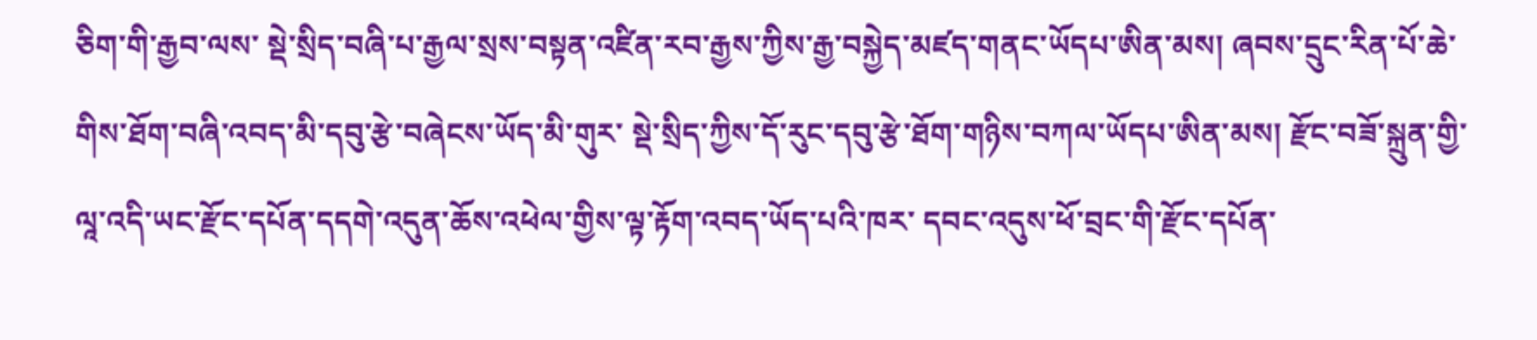ཅིག་གི་རྒྱབ་ལས་ སྡེ་སྲིད་བཞི་པ་རྒྱལ་སྲས་བསྟན་འཛིན་རབ་རྒྱས་ཀྱིས་རྒྱ་བསྐྱེད་མཛད་གནང་ཡོདཔ་ཨིན་མས། ཞབས་དྲུང་རིན་པོ་ཆེ་གིས་ཐོག་བཞི་འབད་མི་དབུ་རྩེ་བཞེངས་ཡོད་མི་གུར་ སྡེ་སྲིད་ཀྱིས་དོ་རུང་དབུ་རྩེ་ཐོག་གཉིས་བཀལ་ཡོདཔ་ཨིན་མས། རྫོང་བཟོ་སྐྲུན་གྱི་ལཱ་འདི་ཡང་རྫོང་དཔོན་དདགེ་འདུན་ཆོས་འཕེལ་གྱིས་ལྟ་རྟོག་འབད་ཡོད་པའི་ཁར་ དབང་འདུས་ཕོ་བྲང་གི་རྫོང་དཔོན་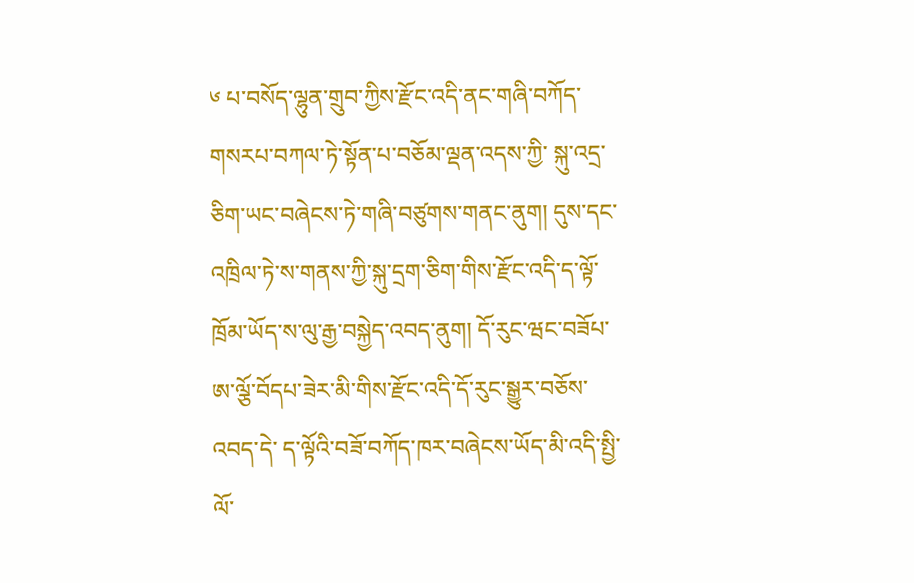༦ པ་བསོད་ལྷུན་གྲུབ་ཀྱིས་རྫོང་འདི་ནང་གཞི་བཀོད་གསརཔ་བཀལ་ཏེ་སྟོན་པ་བཅོམ་ལྡན་འདས་ཀྱི་ སྐུ་འདྲ་ཅིག་ཡང་བཞེངས་ཏེ་གཞི་བཙུགས་གནང་ནུག། དུས་དང་འཁྲིལ་ཏེ་ས་གནས་ཀྱི་སྐུ་དྲག་ཅིག་གིས་རྫོང་འདི་ད་ལྟོ་ཁྲོམ་ཡོད་ས་ལུ་རྒྱ་བསྐྱེད་འབད་ནུག། དོ་རུང་ཝང་བཟོཔ་ཨ་ལྕོ་བོདཔ་ཟེར་མི་གིས་རྫོང་འདི་དོ་རུང་སྒྱུར་བཅོས་འབད་དེ་ ད་ལྟོའི་བཟོ་བཀོད་ཁར་བཞེངས་ཡོད་མི་འདི་སྤྱི་ལོ་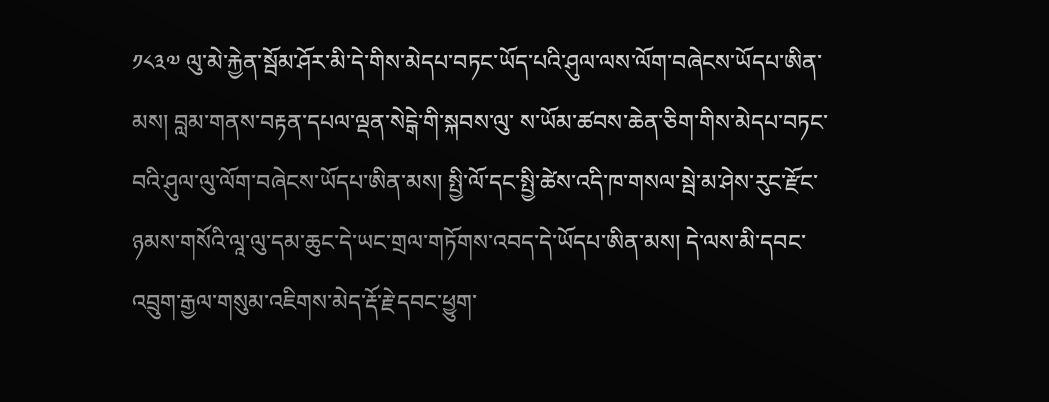༡༨༣༧ ལུ་མེ་རྐྱེན་སྦོམ་ཤོར་མི་དེ་གིས་མེདཔ་བཏང་ཡོད་པའི་ཤུལ་ལས་ལོག་བཞེངས་ཡོདཔ་ཨིན་མས། བླམ་གནས་བརྟན་དཔལ་ལྡན་སེངྒེ་གི་སྐབས་ལུ་ ས་ཡོམ་ཚབས་ཆེན་ཅིག་གིས་མེདཔ་བཏང་བའི་ཤུལ་ལུ་ལོག་བཞེངས་ཡོདཔ་ཨིན་མས། སྤྱི་ལོ་དང་སྤྱི་ཚེས་འདི་ཁ་གསལ་སྦེ་མ་ཤེས་རུང་རྫོང་ཉམས་གསོའི་ལཱ་ལུ་དམ་ཆུང་དེ་ཡང་གྲལ་གཏོགས་འབད་དེ་ཡོདཔ་ཨིན་མས། དེ་ལས་མི་དབང་འབྲུག་རྒྱལ་གསུམ་འཇིགས་མེད་རྡོ་རྗེ་དབང་ཕྱུག་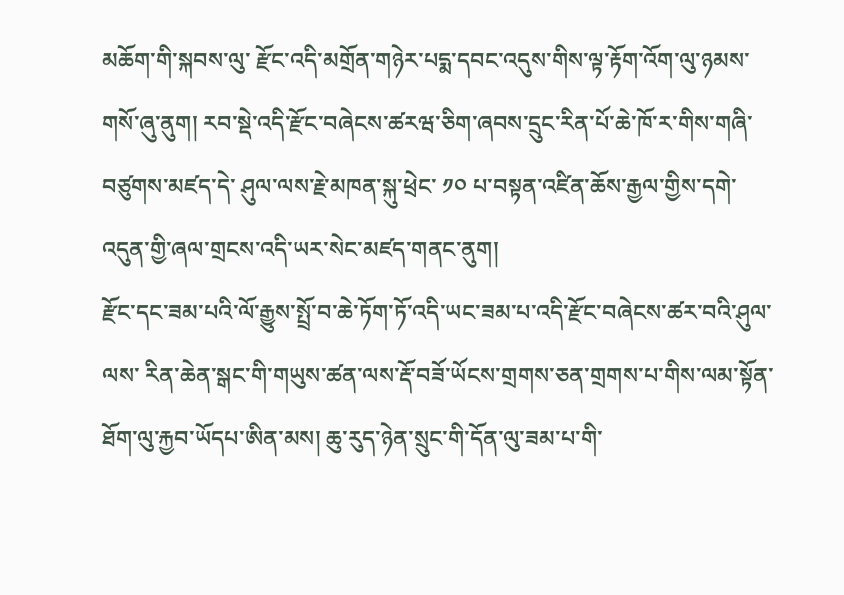མཆོག་གི་སྐབས་ལུ་ རྫོང་འདི་མགྲོན་གཉེར་པདྨ་དབང་འདུས་གིས་ལྟ་རྟོག་འོག་ལུ་ཉམས་གསོ་ཞུ་ནུག། རབ་སྡེ་འདི་རྫོང་བཞེངས་ཚརཝ་ཅིག་ཞབས་དྲུང་རིན་པོ་ཆེ་ཁོ་ར་གིས་གཞི་བཙུགས་མཛད་དེ་ ཤུལ་ལས་རྗེ་མཁན་སྐུ་ཕྲེང་ ༡༠ པ་བསྟན་འཛིན་ཆོས་རྒྱལ་གྱིས་དགེ་འདུན་གྱི་ཞལ་གྲངས་འདི་ཡར་སེང་མཛད་གནང་ནུག།
རྫོང་དང་ཟམ་པའི་ལོ་རྒྱུས་སྤྲོ་བ་ཆེ་ཏོག་ཏོ་འདི་ཡང་ཟམ་པ་འདི་རྫོང་བཞེངས་ཚར་བའི་ཤུལ་ལས་ རིན་ཆེན་སྒང་གི་གཡུས་ཚན་ལས་རྡོ་བཟོ་ཡོངས་གྲགས་ཅན་གྲགས་པ་གིས་ལམ་སྟོན་ཐོག་ལུ་རྐྱབ་ཡོདཔ་ཨིན་མས། ཆུ་རུད་ཉེན་སྲུང་གི་དོན་ལུ་ཟམ་པ་གི་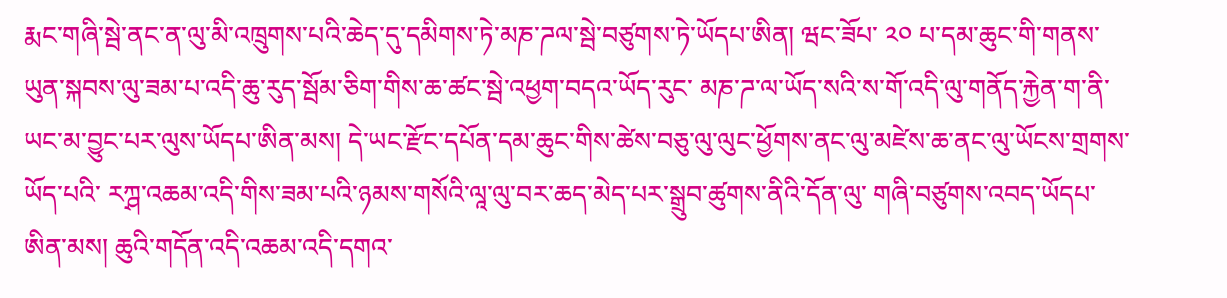རྨང་གཞི་སྦེ་ནང་ན་ལུ་མི་འཁྲུགས་པའི་ཆེད་དུ་དམིགས་ཏེ་མཎ་ཌལ་སྦེ་བཙུགས་ཏེ་ཡོདཔ་ཨིན། ཝང་ཟོཔ་ ༢༠ པ་དམ་ཆུང་གི་གནས་ཡུན་སྐབས་ལུ་ཟམ་པ་འདི་ཆུ་རུད་སྦོམ་ཅིག་གིས་ཆ་ཚང་སྦེ་འཕྱག་བདའ་ཡོད་རུང་ མཎ་ཌ་ལ་ཡོད་སའི་ས་གོ་འདི་ལུ་གནོད་རྐྱེན་ག་ནི་ཡང་མ་བྱུང་པར་ལུས་ཡོདཔ་ཨིན་མས། དེ་ཡང་རྫོང་དཔོན་དམ་ཆུང་གིས་ཚེས་བཅུ་ལུ་ལུང་ཕྱོགས་ནང་ལུ་མཛེས་ཆ་ནང་ལུ་ཡོངས་གྲགས་ཡོད་པའི་ རཀྴ་འཆམ་འདི་གིས་ཟམ་པའི་ཉམས་གསོའི་ལཱ་ལུ་བར་ཆད་མེད་པར་སྒྲུབ་ཚུགས་ནིའི་དོན་ལུ་ གཞི་བཙུགས་འབད་ཡོདཔ་ཨིན་མས། ཆུའི་གདོན་འདི་འཆམ་འདི་དགའ་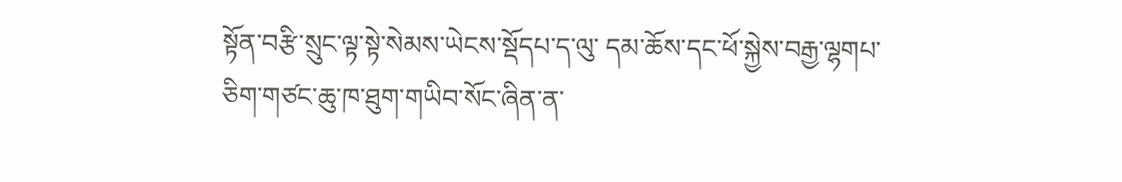སྟོན་བརྩི་སྲུང་ལྟ་སྟེ་སེམས་ཡེངས་སྡོདཔ་ད་ལུ་ དམ་ཆོས་དང་ཕོ་སྐྱེས་བརྒྱ་ལྷགཔ་ཅིག་གཙང་ཆུ་ཁ་ཐུག་གཡིབ་སོང་ཞིན་ན་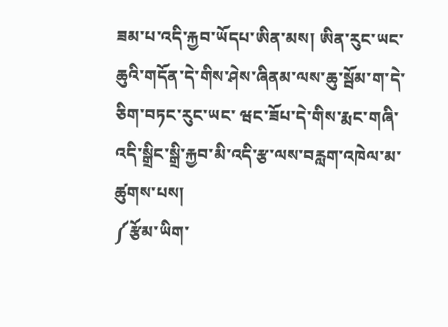ཟམ་པ་འདི་རྐྱབ་ཡོདཔ་ཨིན་མས། ཨིན་རུང་ཡང་ཆུའི་གདོན་དེ་གིས་ཤེས་ཞིནམ་ལས་ཆུ་སྦོམ་ག་དེ་ཅིག་བཏང་རུང་ཡང་ ཝང་ཟོཔ་དེ་གིས་རྨང་གཞི་འདི་སྒྲིང་སྒྲི་རྐྱབ་མི་འདི་རྩ་ལས་བརླག་འཁེལ་མ་ཚུགས་པས།
༼རྩོམ་ཡིག་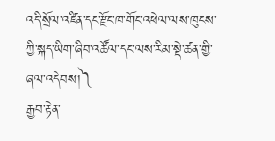འདི་སྲོལ་འཛིན་དང་རྫོང་ཁ་གོང་འཕེལ་ལས་ཁུངས་ཀྱི་སྐད་ཡིག་ཞིབ་འཚོལ་དང་ལས་རིམ་སྡེ་ཚན་གྱི་ཞལ་འདེབས།༽
རྒྱབ་རྟེན་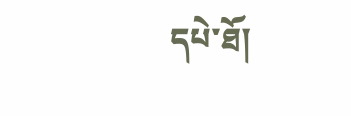དཔེ་ཐོ།